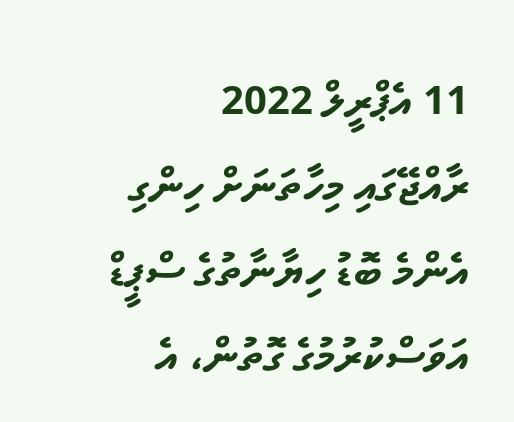11 އެޕްރީލް 2022
ރާއްޖޭގައި މިހާތަނަށް ހިންގި އެންމެ ބޮޑު ހިޔާނާތުގެ ސްޕީޑް އަވަސްކުރުމުގެ ގޮތުން، އެ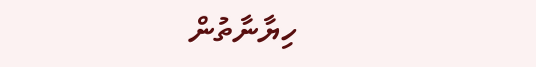ހިޔާނާތުން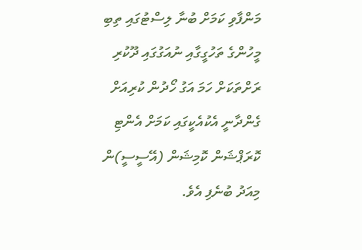މަންފާވި ކަމަށް ބުނާ ލިސްޓުގައި ތިބި މީހުންގެ ތަހުގީގާއި ނުއަގުގައި ދޫކުރި ރަށްތަކަށް ހަމަ އަގު ހޯދުން ކުރިއަށް ގެންދާނީ އެކުއެކީގައި ކަމަށް އެންޓި ކޮރަޕްޝަން ކޮމިޝަން (އޭސީސީ)ން މިއަދު ބުނެފި އެވެ.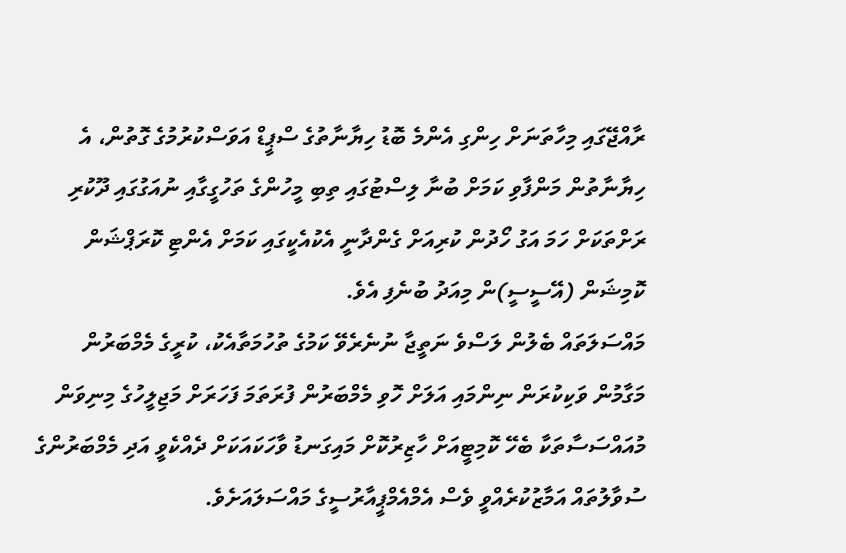ރާއްޖޭގައި މިހާތަނަށް ހިންގި އެންމެ ބޮޑު ހިޔާނާތުގެ ސްޕީޑް އަވަސްކުރުމުގެ ގޮތުން، އެ ހިޔާނާތުން މަންފާވި ކަމަށް ބުނާ ލިސްޓުގައި ތިބި މީހުންގެ ތަހުގީގާއި ނުއަގުގައި ދޫކުރި ރަށްތަކަށް ހަމަ އަގު ހޯދުން ކުރިއަށް ގެންދާނީ އެކުއެކީގައި ކަމަށް އެންޓި ކޮރަޕްޝަން ކޮމިޝަން (އޭސީސީ)ން މިއަދު ބުނެފި އެވެ.
މައްސަލަތައް ބެލުން ލަސްވެ ނަތީޖާ ނުނެރެވޭ ކަމުގެ ތުހުމަތާއެކު، ކުރީގެ މެމްބަރުން މަގާމުން ވަކިކުރަން ނިންމައި އަލަށް ހޮވި މެމްބަރުން ފުރަތަމަ ފަހަރަށް މަޖިލީހުގެ މިނިވަން މުއައްސަސާތަކާ ބެހޭ ކޮމިޓީއަށް ހާޒިރުކޮށް މައިގަނޑު ވާހަކައަކަށް ދެއްކެވީ އަދި މެމްބަރުންގެ ސުވާލުތައް އަމާޒުކުރެއްވީ ވެސް އެމްއެމްޕީއާރުސީގެ މައްސަލައަށެވެ.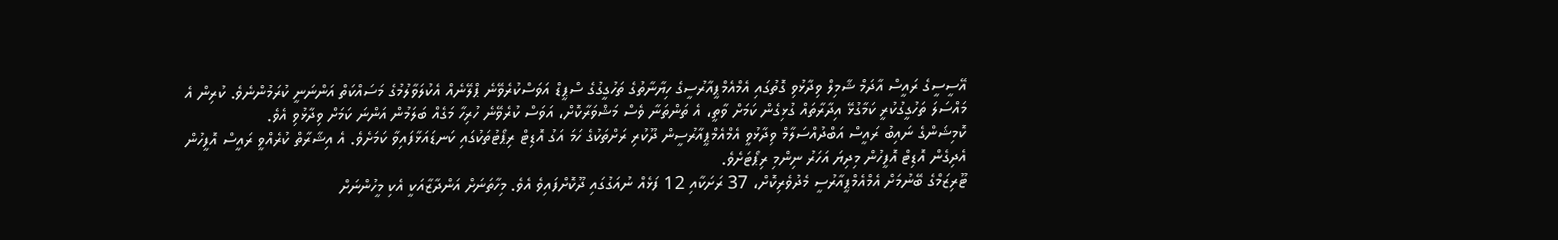އޭސީސީގެ ރައީސް އާދަމް ޝާމިލް ވިދާޅުވި ގޮތުގައި އެމްއެމްޕީއާރުސީގެ ހިޔާނާތުގެ ތަހުގީގުގެ ސްޕީޑް އަވަސްކުރެވޭނެ ޕްލޭނެއް އެކުލަވާލުމުގެ މަސައްކަތް އަންނަނީ ކުރަމުންނެވެ. ކުރިން އެ މައްސަލަ ތަހުގީގުކުރީ ކަމާގުޅޭ އިދާރާތައް ގުޅިގެން ކަމަށް ވާތީ، އެ ތަންތަނާ ވެސް މަޝްވަރާކޮށް، އަވަސް ކުރެވޭނެ ހުރިހާ މަގެއް ބަލަމުން އަންނަ ކަމަށް ވިދާޅުވި އެވެ.
ކޮމިޝަންގެ ނައިބު ރައީސް އަބްދުއްސަލާމް ވިދާޅުވީ އެމްއެމްޕީއާރުސީން ދޫކުރި ރަށްތަކުގެ ހަމަ އަގު އޮޑިޓް ރިޕޯޓުތަކުގައި ކަނޑައަޅާފައިވާ ކަމަށެވެ. އެ އިޝާރާތް ކުރެއްވީ ރައީސް އޮފީހުން އެދިގެން އޮޑިޓް އޮފީހުން މިދިޔަ އަހަރު ނިންމި ރިޕޯޓަށެވެ.
ޓޫރިޒަމްގެ ބޭނުމަށް އެމްއެމްޕީއާރުސީ މެދުވެރިކޮށް، 37 ރަށަކާއި 12 ފަޅެއް ނުއަގުގައި ދޫކޮށްފައިވެ އެވެ. މިހާތަނަށް އަންދާޒާއަކީ އެކި މީހުންނަށް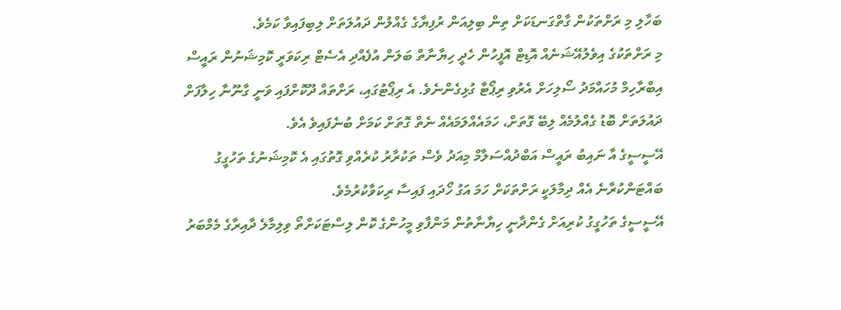ބަހާލި މި ރަށްތަކުން ގާތްގަނޑަކަށް ތިން ބިލިއަން ރުފިޔާގެ ގެއްލުން ދައުލަތަށް ލިބިފައިވާ ކަމެވެ.
މި ރަށްތަކުގެ އިވެލުއޭޝަނެއް އޮޑިޓް އޮފީހުން ހެދީ ހިޔާނާތް ބަލަން އުފެއްދި އެސެޓް ރިކަވަރީ ކޮމިޝަނުން ރައީސް އިބްރާހިމް މުހައްމަދު ސޯލިހަށް އެރުވި ރިޕޯޓާ ގުޅިގެންނެވެ. އެ ރިޕޯޓުގައި، ރަށްތައް ދޫކޮށްފައި ވަނީ ގާނޫނާ ހިލާފަށް ދައުލަތަށް ބޮޑު ގެއްލުމެއް ލިބޭ ގޮތަށް، ހަމައެއްލަމައެއް ނެތް ގޮތަށް ކަމަށް ބުނެފައިވެ އެވެ.
އޭސީސީގެ އާ ނައިބު ރައީސް އަބްދުއްސަލާމް މިއަދު ވެސް ތަކުރާރު ކުރެއްވި ގޮތުގައި އެ ކޮމިޝަނުގެ ތަހުގީގު ބައްޓަންކުރާނެ އެއް ދިމާލަކީ ރަށްތަކަށް ހަމަ އަގު ހޯދައި ފައިސާ ރިކަވާކުރުމެވެ.
އޭސީސީގެ ތަހުގީގު ކުރިއަށް ގެންދާނީ ހިޔާނާތުން މަންފާވި މީހުންގެ ކޮން ލިސްޓަކަށްތޯ ވިލިމާލެ ދާއިރާގެ މެމްބަރު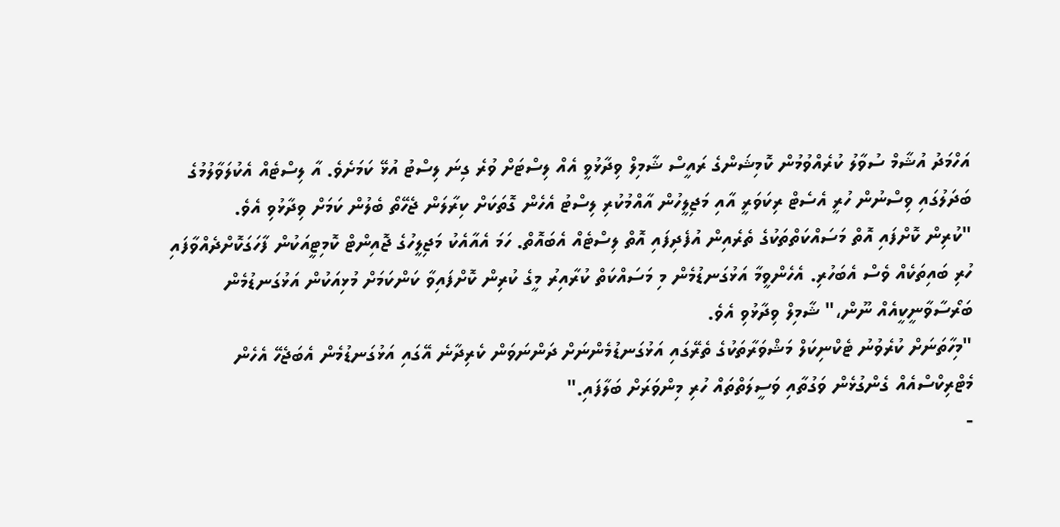އަހްމަދު އުޝާމް ސުވާލު ކުރެއްވުމުން ކޮމިޝަންގެ ރައީސް ޝާމިލް ވިދާޅުވީ އެއް ލިސްޓަށް ވުރެ ގިނަ ލިސްޓު އުޅޭ ކަމަށެވެ. އާ ލިސްޓެއް އެކުލަވާލުމުގެ ބަދަލުގައި ވިސްނުން ހުރީ އެސެޓް ރިކަވަރީ އާއި މަޖިލީހުން އާއްމުކުރި ލިސްޓު އެހެން ގޮތަކަށް ކިރާލަން ޖެހޭތޯ ބެލުން ކަމަށް ވިދާޅުވި އެވެ.
"ކުރިން ކޮށްފައި އޮތް މަސައްކަތްތަކުގެ ތެރެއިން އުފެދިފައި އޮތް ލިސްޓެއް އެބައޮތް. ހަމަ އެއާއެކު މަޖިލީހުގެ ޖޮއިންޓް ކޮމިޓީއަކުން ފާހަގަކޮށްދެއްވާފައި ހުރި ބައިތަކެއް ވެސް އެބަހުރި. އެހެންވީމާ އަޅުގަނޑުމެން މި މަސައްކަތް ކުރާއިރު މީގެ ކުރިން ކޮށްފައިވާ ކަންކަމަށް މުޅިއަކުން އަޅުގަނޑުމެން ބަރޯސާވާނީކީއެއް ނޫން،" ޝާމިލް ވިދާޅުވި އެވެ.
"މިހާތަނަށް ކުރެވުނު ޓެކްނިކަލް މަޝްވަރާތަކުގެ ތެރޭގައި އަޅުގަނޑުމެންނަށް ދަންނަވަން ކެރިދާނެ އޭގައި އަޅުގަނޑުމެން އެބަޖެހޭ އެހެން މެޓްރިކްސްއެއް ގެންގުޅެން ވަގުތާއި ވަސީލަތްތައް ހުރި މިންވަރަށް ބަލާފައި."
-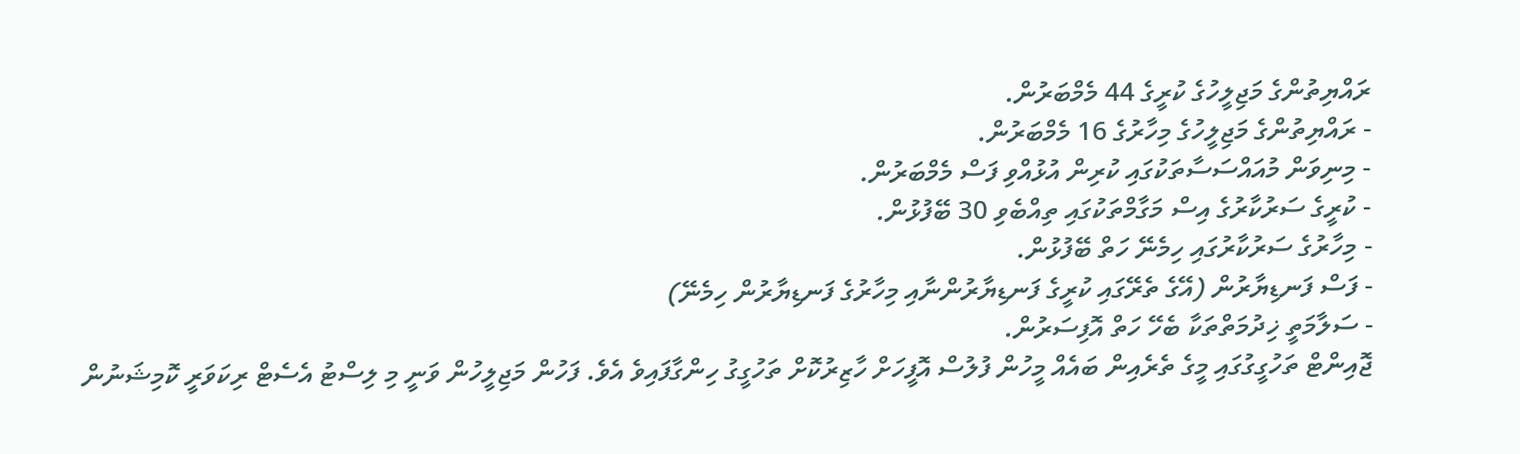ރައްޔިތުންގެ މަޖިލީހުގެ ކުރީގެ 44 މެމްބަރުން.
- ރައްޔިތުންގެ މަޖިލީހުގެ މިހާރުގެ 16 މެމްބަރުން.
- މިނިވަން މުއައްސަސާތަކުގައި ކުރިން އުޅުއްވި ފަސް މެމްބަރުން.
- ކުރީގެ ސަރުކާރުގެ އިސް މަގާމްތަކުގައި ތިއްބެވި 30 ބޭފުޅުން.
- މިހާރުގެ ސަރުކާރުގައި ހިމެނޭ ހަތް ބޭފުޅުން.
- ފަސް ފަނޑިޔާރުން (އޭގެ ތެރޭގައި ކުރީގެ ފަނޑިޔާރުންނާއި މިހާރުގެ ފަނޑިޔާރުން ހިމެނޭ)
- ސަލާމަތީ ޚިދުމަތްތަކާ ބެހޭ ހަތް އޮފިސަރުން.
ޖޮއިންޓް ތަހުގީގުގައި މީގެ ތެރެއިން ބައެއް މީހުން ފުލުސް އޮފީހަށް ހާޒިރުކޮށް ތަހުގީގު ހިންގާފައިވެ އެވެ. ފަހުން މަޖިލީހުން ވަނީ މި ލިސްޓު އެސެޓް ރިކަވަރީ ކޮމިޝަނުން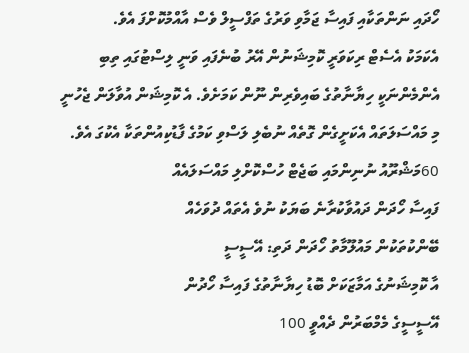ހޯދައި ނަންތަކާއި ފައިސާ ޖަމާވި ވަރުގެ ތަފްސީލް ވެސް އާއްމުކޮށްފަ އެވެ.
އެކަމަކު އެސެޓް ރިކަވަރީ ކޮމިޝަނުން އޭރު ބުނެފައި ވަނީ ލިސްޓުގައި ތިބި އެންމެންނަކީ ހިޔާނާތުގެ ބައިވެރިން ނޫން ކަމަށެވެ. އެ ކޮމިޝަން އުވާލަން ޖެހުނީ މި މައްސަލަތައް އެކަށީގެން ގޮތެއް ނުބެލި ލަސްވި ކަމުގެ ފާޑުކިއުންތަކާ އެކުގަ އެވެ.
60މަޝްރޫއު ނުނިންމައި ބަޖެޓް ހުސްކޮށްލި މައްސަލައެއް
ފައިސާ ހޯދަން ދައުވާކުރާނެ ބަޔަކު ނުވެ އެތައް ދުވަހެއް
ބޭންކުތަކުން މައުލޫމާތު ހޯދަން ދަތި: އޭސީސީ
އާ ކޮމިޝަނުގެ އަމާޒަކަށް ބޮޑު ހިޔާނާތުގެ ފައިސާ ހޯދުން
އޭސީސީގެ މެމްބަރުން ދެއްވީ 100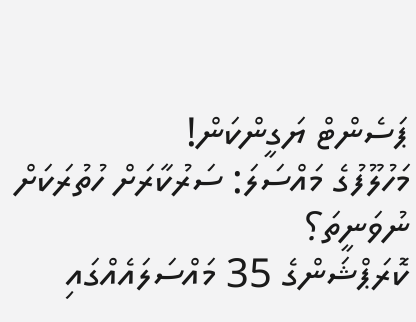ޕަސެންޓް ޔަގީންކަން!
މަހުލޫފުގެ މައްސަލަ: ސަރުކާރަށް ހުތުރަކަށް ނުވަނީތަ؟
ކޮރަޕްޝަންގެ 35 މައްސަލައެއްގައި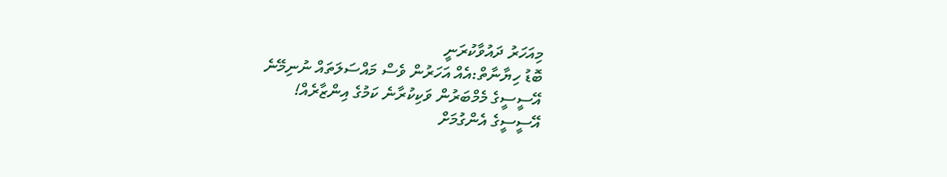މިއަހަރު ދައުވާކުރަނީ
ބޮޑު ހިޔާނާތް:އެއް އަހަރުން ވެސް މައްސަލަތައް ނުނިމޭނެ
އޭސީސީގެ މެމްބަރުން ވަކިކުރާނެ ކަމުގެ އިންޒާރެއް!
އޭސީސީގެ އެންގުމަށް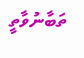ތަބާނުވާތީ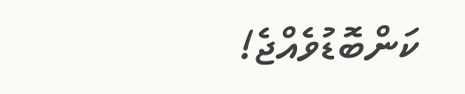ކަންބޮޑުވެއްޖެ!